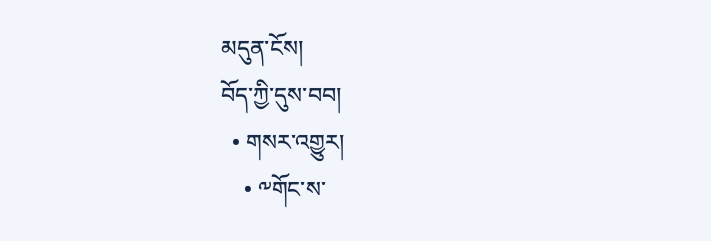མདུན་ངོས།
བོད་ཀྱི་དུས་བབ།
  • གསར་འགྱུར།
    • ༸གོང་ས་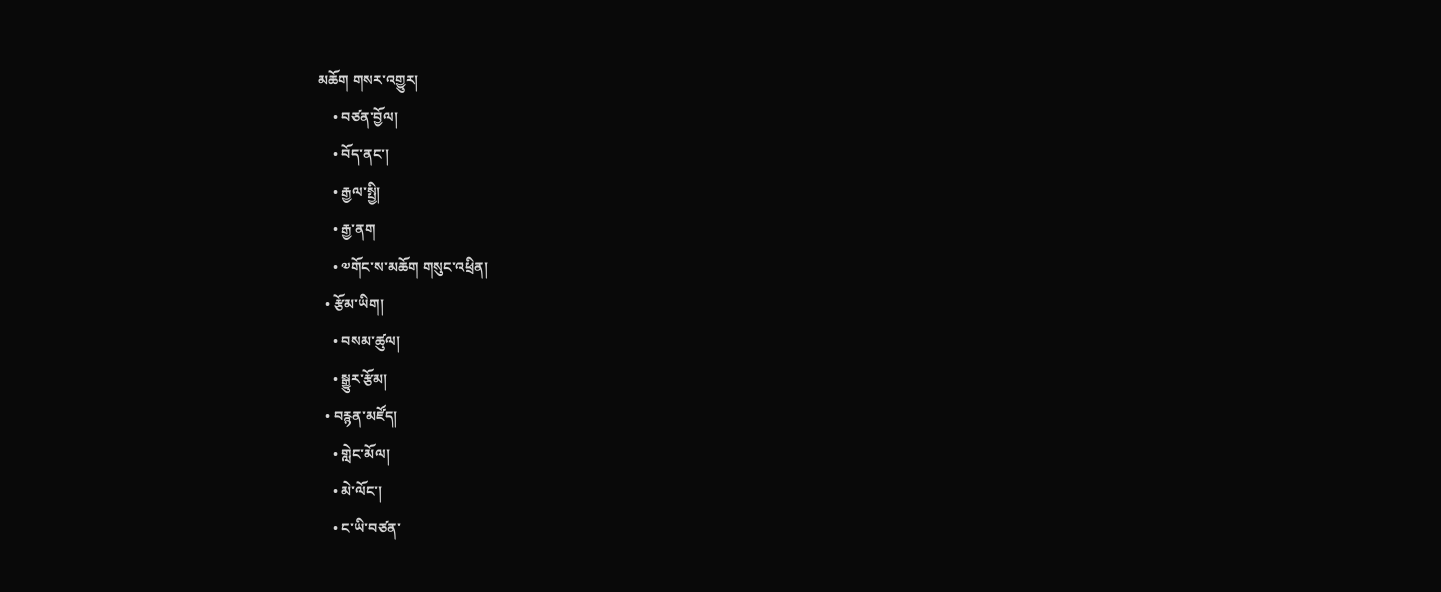མཆོག གསར་འགྱུར།
    • བཙན་བྱོལ།
    • བོད་ནང་།
    • རྒྱལ་སྤྱི།
    • རྒྱ་ནག
    • ༧གོང་ས་མཆོག གསུང་འཕྲིན།
  • རྩོམ་ཡིག།
    • བསམ་ཚུལ།
    • སྒྱུར་རྩོམ།
  • བརྙན་མཛོད།
    • གླེང་མོལ།
    • མེ་ལོང་།
    • ང་ཡི་བཙན་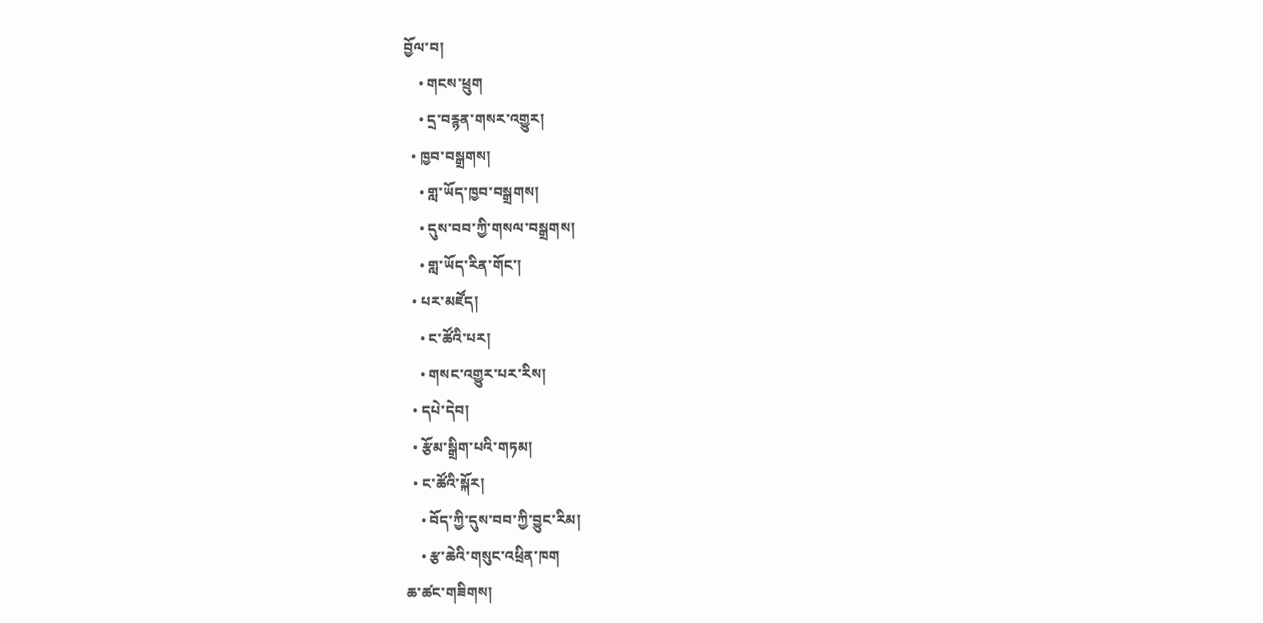བྱོལ་བ།
    • གངས་ཕྲུག
    • དྲ་བརྙན་གསར་འགྱུར།
  • ཁྱབ་བསྒྲགས།
    • གླ་ཡོད་ཁྱབ་བསྒྲགས།
    • དུས་བབ་ཀྱི་གསལ་བསྒྲགས།
    • གླ་ཡོད་རིན་གོང་།
  • པར་མཛོད།
    • ང་ཚོའི་པར།
    • གསང་འགྱུར་པར་རིས།
  • དཔེ་དེབ།
  • རྩོམ་སྒྲིག་པའི་གཏམ།
  • ང་ཚོའི་སྐོར།
    • བོད་ཀྱི་དུས་བབ་ཀྱི་བྱུང་རིམ།
    • རྩ་ཆེའི་གསུང་འཕྲིན་ཁག
ཆ་ཚང་གཟིགས།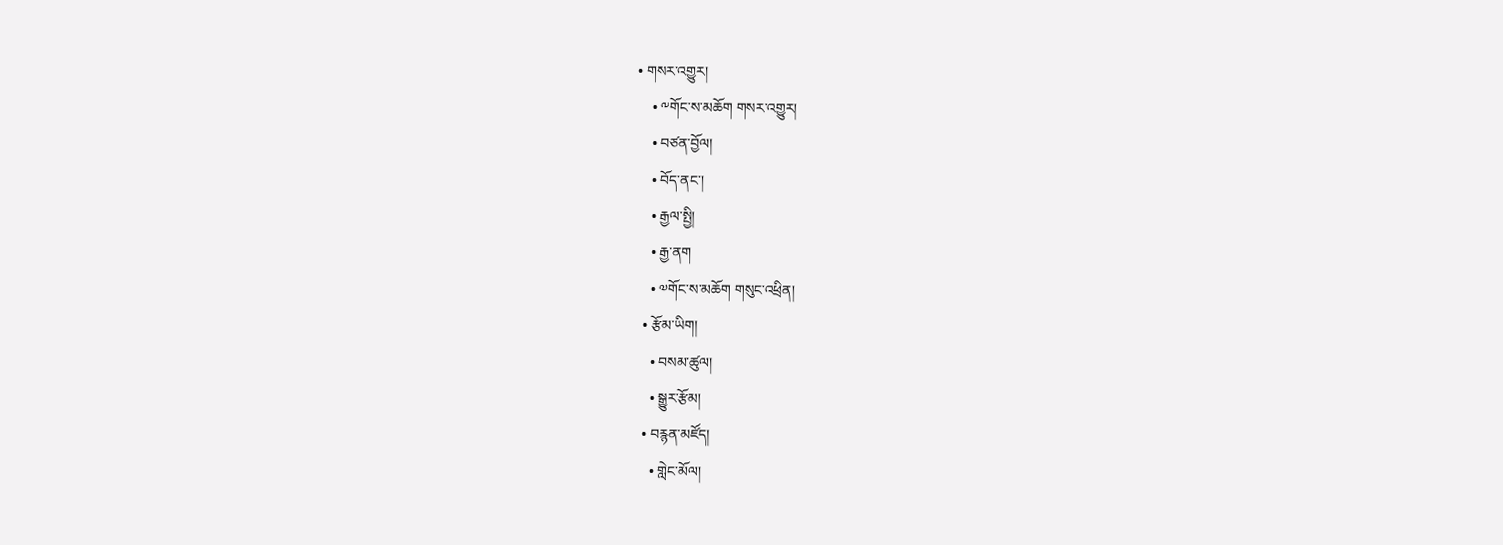• གསར་འགྱུར།
    • ༸གོང་ས་མཆོག གསར་འགྱུར།
    • བཙན་བྱོལ།
    • བོད་ནང་།
    • རྒྱལ་སྤྱི།
    • རྒྱ་ནག
    • ༧གོང་ས་མཆོག གསུང་འཕྲིན།
  • རྩོམ་ཡིག།
    • བསམ་ཚུལ།
    • སྒྱུར་རྩོམ།
  • བརྙན་མཛོད།
    • གླེང་མོལ།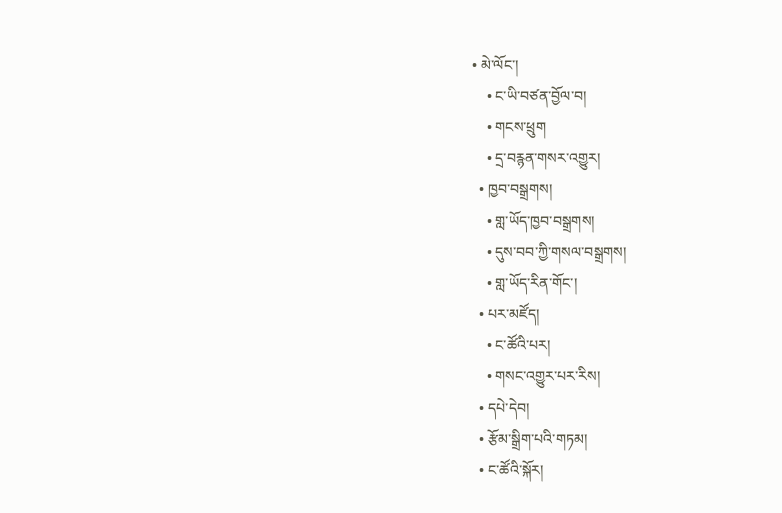• མེ་ལོང་།
    • ང་ཡི་བཙན་བྱོལ་བ།
    • གངས་ཕྲུག
    • དྲ་བརྙན་གསར་འགྱུར།
  • ཁྱབ་བསྒྲགས།
    • གླ་ཡོད་ཁྱབ་བསྒྲགས།
    • དུས་བབ་ཀྱི་གསལ་བསྒྲགས།
    • གླ་ཡོད་རིན་གོང་།
  • པར་མཛོད།
    • ང་ཚོའི་པར།
    • གསང་འགྱུར་པར་རིས།
  • དཔེ་དེབ།
  • རྩོམ་སྒྲིག་པའི་གཏམ།
  • ང་ཚོའི་སྐོར།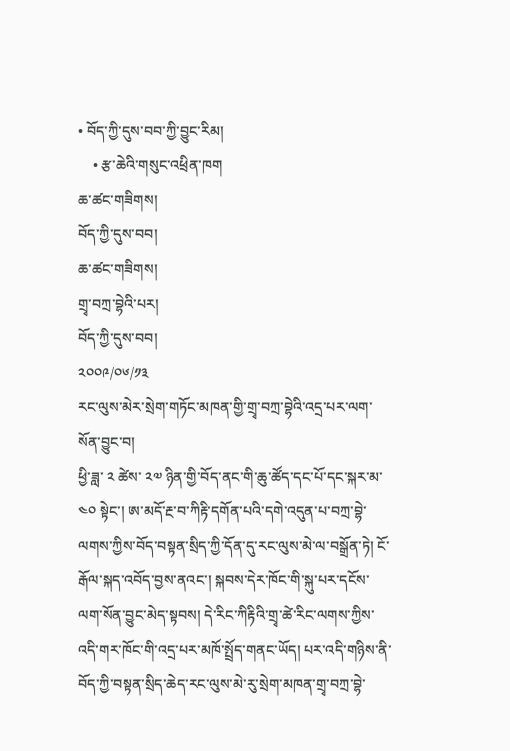• བོད་ཀྱི་དུས་བབ་ཀྱི་བྱུང་རིམ།
    • རྩ་ཆེའི་གསུང་འཕྲིན་ཁག
ཆ་ཚང་གཟིགས།
བོད་ཀྱི་དུས་བབ།
ཆ་ཚང་གཟིགས།
གྲྭ་བཀྲ་བྷེའི་པར།
བོད་ཀྱི་དུས་བབ།
༢༠༠༩/༠༦/༡༣
རང་ལུས་མེར་སྲེག་གཏོང་མཁན་གྱི་གྲྭ་བཀྲ་བྷེའི་འདྲ་པར་ལག་སོན་བྱུང་བ།
ཕྱི་ཟླ་ ༢ ཚེས་ ༢༧ ཉིན་གྱི་བོད་ནང་གི་ཆུ་ཚོད་དང་པོ་དང་སྐར་མ་ ༤༠ སྟེང་། ཨ་མདོ་རྔ་བ་ཀིརྟི་དགོན་པའི་དགེ་འདུན་པ་བཀྲ་བྷེ་ལགས་ཀྱིས་བོད་བསྟན་སྲིད་ཀྱི་དོན་དུ་རང་ལུས་མེ་ལ་བསྒྲོན་ཏེ། ངོ་རྒོལ་སྐད་འབོད་བྱས་ནའང་། སྐབས་དེར་ཁོང་གི་སྐུ་པར་དངོས་ལག་སོན་བྱུང་མེད་སྟབས། དེ་རིང་ཀིརྟིའི་གྲྭ་ཚེ་རིང་ལགས་ཀྱིས་འདི་གར་ཁོང་གི་འདྲ་པར་མཁོ་སྤྲོད་གནང་ཡོད། པར་འདི་གཉིས་ནི་བོད་ཀྱི་བསྟན་སྲིད་ཆེད་རང་ལུས་མེ་རུ་སྲེག་མཁན་གྲྭ་བཀྲ་བྷེ་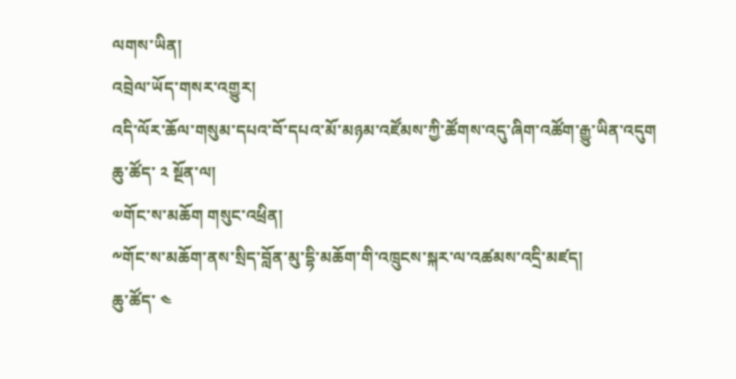ལགས་ཡིན།
འབྲེལ་ཡོད་གསར་འགྱུར།
འདི་ལོར་ཆོལ་གསུམ་དཔའ་བོ་དཔའ་མོ་མཉམ་འཛོམས་ཀྱི་ཚོགས་འདུ་ཞིག་འཚོག་རྒྱུ་ཡིན་འདུག
ཆུ་ཚོད་ ༢ སྔོན་ལ།
༧གོང་ས་མཆོག གསུང་འཕྲིན།
༸གོང་ས་མཆོག་ནས་སྲིད་བློན་མུ་དྷི་མཆོག་གི་འཁྲུངས་སྐར་ལ་འཚམས་འདྲི་མཛད།
ཆུ་ཚོད་ ༤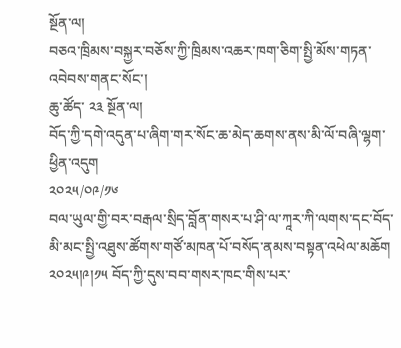སྔོན་ལ།
བཅའ་ཁྲིམས་བསྐྱར་བཅོས་ཀྱི་ཁྲིམས་འཆར་ཁག་ཅིག་སྤྱི་མོས་གཏན་འབེབས་གནང་སོང་།
ཆུ་ཚོད་ ༢༣ སྔོན་ལ།
བོད་ཀྱི་དགེ་འདུན་པ་ཞིག་གར་སོང་ཆ་མེད་ཆགས་ནས་མི་ལོ་བཞི་ལྷག་ཕྱིན་འདུག
༢༠༢༥/༠༩/༡༦
བལ་ཡུལ་གྱི་བར་བརྒལ་སྲིད་བློན་གསར་པ་ཤི་ལ་ཀཱར་ཀི་ལགས་དང་བོད་མི་མང་སྤྱི་འཐུས་ཚོགས་གཙོ་མཁན་པོ་བསོད་ནམས་བསྟན་འཕེལ་མཆོག ༢༠༢༥།༩།༡༥ བོད་ཀྱི་དུས་བབ་གསར་ཁང་གིས་པར་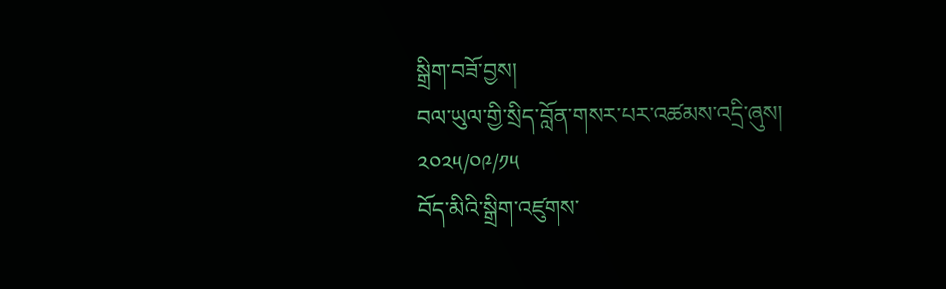སྒྲིག་བཟོ་བྱས།
བལ་ཡུལ་གྱི་སྲིད་བློན་གསར་པར་འཚམས་འདྲི་ཞུས།
༢༠༢༥/༠༩/༡༥
བོད་མིའི་སྒྲིག་འཛུགས་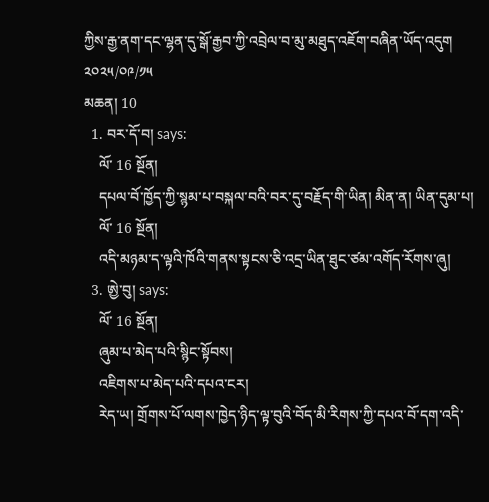ཀྱིས་རྒྱ་ནག་དང་ལྷན་དུ་སྒོ་རྒྱབ་ཀྱི་འབྲེལ་བ་མུ་མཐུད་འཇོག་བཞིན་ཡོད་འདུག
༢༠༢༥/༠༩/༡༥
མཆན། 10
  1. བར་དོ་བ། says:
    ལོ་ 16 སྔོན།
    དཔལ་བོ་ཁྱོད་ཀྱི་སྙམ་པ་བསྐལ་བའི་བར་དུ་བརྗོད་གི་ཡིན། མིན་ན། ཡིན་དུམ་པ།
    ལོ་ 16 སྔོན།
    འདི་མཉམ་ད་ལྟའི་ཁོའི་གནས་སྟངས་ཅི་འདྲ་ཡིན་ཐུང་ཙམ་འགོད་རོགས་ཞུ།
  3. ཨྱེ་བུ། says:
    ལོ་ 16 སྔོན།
    ཞུམ་པ་མེད་པའི་སྙིང་སྟོབས།
    འཇིགས་པ་མེད་པའི་དཔའ་ངར།
    རེད་ཡ། གྲོགས་པོ་ལགས་ཁྱེད་ཉིད་ལྟ་བུའི་བོད་མི་རིགས་ཀྱི་དཔའ་བོ་དག་འདི་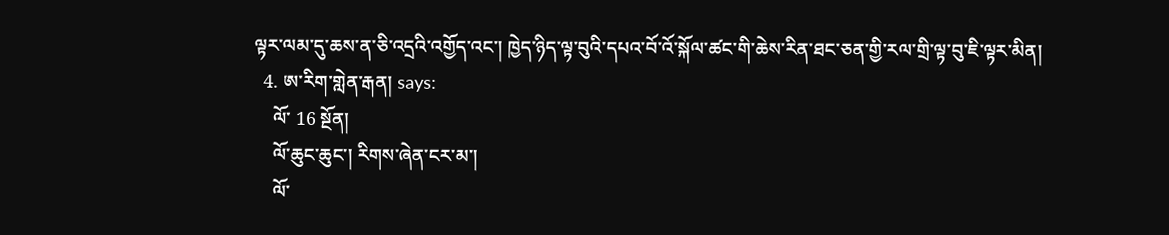ལྟར་ལམ་དུ་ཆས་ན་ཅི་འདྲའི་འགྱོད་འང་། ཁྱེད་ཉིད་ལྟ་བུའི་དཔའ་བོ་འོ་སྐོལ་ཚང་གི་ཆེས་རིན་ཐང་ཅན་གྱི་རལ་གྲི་ལྟ་བུ་ཇི་ལྟར་མིན།
  4. ཨ་རིག་གླེན་རྒན། says:
    ལོ་ 16 སྔོན།
    ལོ་ཆུང་ཆུང་། རིགས་ཞེན་ངར་མ་།
    ལོ་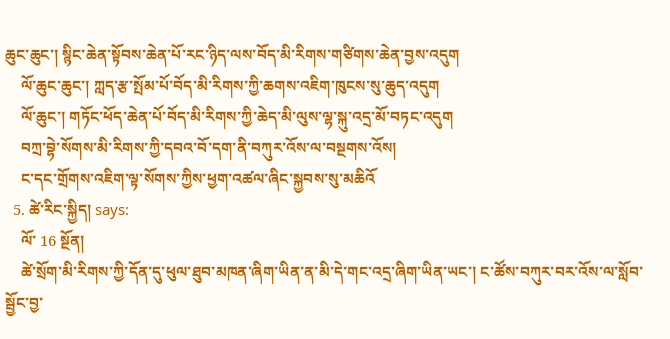ཆུང་ཆུང་། སྙིང་ཆེན་སྟོབས་ཆེན་པོ་རང་ཉིད་ལས་བོད་མི་རིགས་གཙིགས་ཆེན་བྱས་འདུག
    ལོ་ཆུང་ཆུང་། ཀླད་རྩ་སྤོམ་པོ་བོད་མི་རིགས་ཀྱི་ཆགས་འཇིག་ཁུངས་སུ་ཆུད་འདུག
    ལོ་ཆུང་། གཏོང་ཕོད་ཆེན་པོ་བོད་མི་རིགས་ཀྱི་ཆེད་མི་ལུས་ལྷ་སྐུ་འདྲ་མོ་བཏང་འདུག
    བཀྲ་བྷེ་སོགས་མི་རིགས་ཀྱི་དབའ་བོ་དག་ནི་བཀུར་འོས་ལ་བསྔགས་འོས།
    ང་དང་གྲོགས་འཇིག་ལྟ་སོགས་ཀྱིས་ཕྱག་འཚལ་ཞིང་སྐྱབས་སུ་མཆིའོ
  5. ཚེ་རིང་སྐྱིད། says:
    ལོ་ 16 སྔོན།
    ཚེ་སྲོག་མི་རིགས་ཀྱི་དོན་དུ་ཕུལ་ཐུབ་མཁན་ཞིག་ཡིན་ན་མི་དེ་གང་འདྲ་ཞིག་ཡིན་ཡང་། ང་ཚོས་བཀུར་བར་འོས་ལ་སློབ་སྦྱོང་བྱ་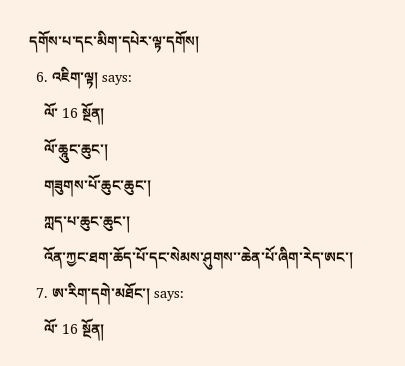དགོས་པ་དང་མིག་དཔེར་ལྟ་དགོས།
  6. འཇིག་ལྟ། says:
    ལོ་ 16 སྔོན།
    ལོ་ཆཱུང་ཆུང་།
    གཟུགས་པོ་ཆུང་ཆུང་།
    ཀླད་པ་ཆུང་ཆུང་།
    འོན་ཀྱང་ཐག་ཆོད་པོ་དང་སེམས་ཤུགས་་ཆེན་པོ་ཞིག་རེད་ཨང་།
  7. ཨ་རིག་དགེ་མཐོང་། says:
    ལོ་ 16 སྔོན།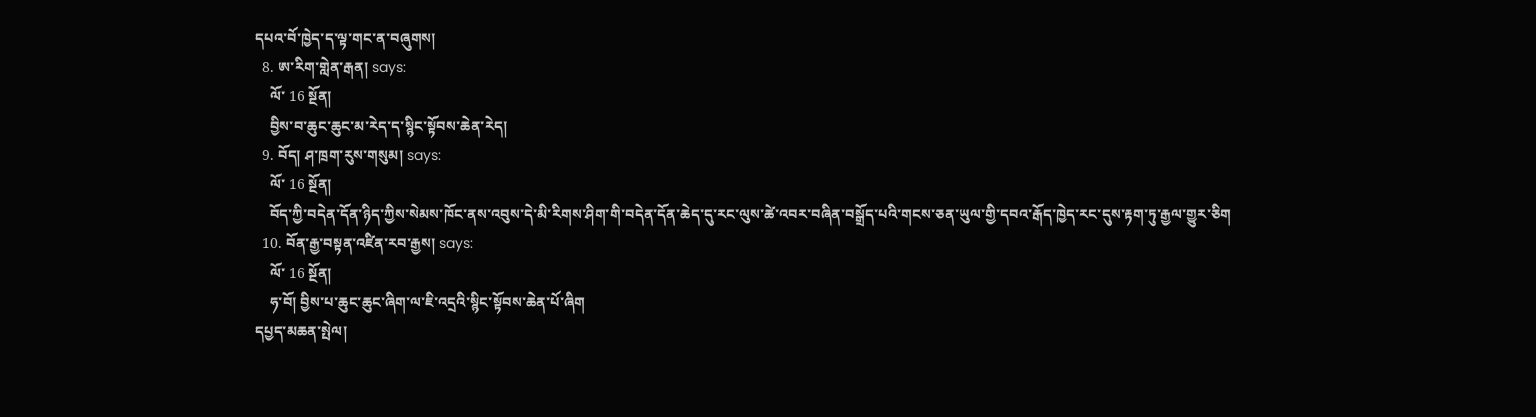དཔའ་བོ་ཁྱེད་ད་ལྟ་གང་ན་བཞུགས།
  8. ཨ་རིག་གླེན་རྒན། says:
    ལོ་ 16 སྔོན།
    བྱིས་བ་ཆུང་ཆུང་མ་རེད་ད་སྙིང་སྟོབས་ཆེན་རེད།
  9. བོད། ཤ་ཁྲག་རུས་གསུམ། says:
    ལོ་ 16 སྔོན།
    བོད་ཀྱི་བདེན་དོན་ཉིད་ཀྱིས་སེམས་ཁོང་ནས་འབུས་དེ་མི་རིགས་ཤིག་གི་བདེན་དོན་ཆེད་དུ་རང་ལུས་ཚེ་འབར་བཞིན་བསྒྲོད་པའི་གངས་ཅན་ཡུལ་གྱི་དབའ་རྒོད་ཁྱེད་རང་དུས་རྟག་ཏུ་རྒྱལ་གྱུར་ཅིག
  10. བོན་རྒྱ་བསྟན་འཛིན་རབ་རྒྱས། says:
    ལོ་ 16 སྔོན།
    ཧ་བོ། བྱིས་པ་ཆུང་ཆུང་ཞིག་ལ་ཇི་འདྲའི་སྙིང་སྟོབས་ཆེན་པོ་ཞིག
དཔྱད་མཆན་སྤེལ།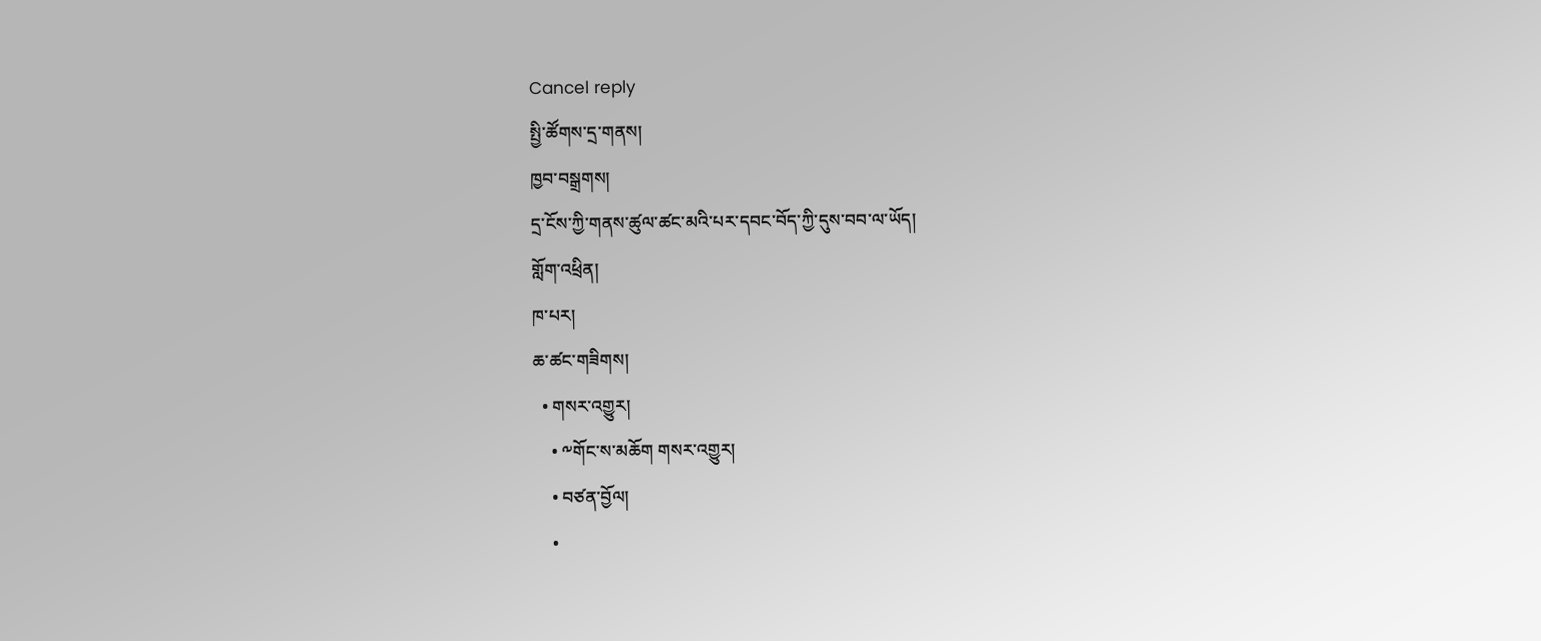Cancel reply
སྤྱི་ཚོགས་དྲ་གནས།
ཁྱབ་བསྒྲགས།
དྲ་ངོས་ཀྱི་གནས་ཚུལ་ཚང་མའི་པར་དབང་བོད་ཀྱི་དུས་བབ་ལ་ཡོད།
གློག་འཕྲིན།
ཁ་པར།
ཆ་ཚང་གཟིགས།
  • གསར་འགྱུར།
    • ༸གོང་ས་མཆོག གསར་འགྱུར།
    • བཙན་བྱོལ།
    •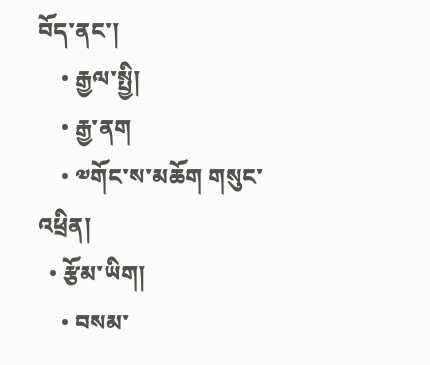བོད་ནང་།
    • རྒྱལ་སྤྱི།
    • རྒྱ་ནག
    • ༧གོང་ས་མཆོག གསུང་འཕྲིན།
  • རྩོམ་ཡིག།
    • བསམ་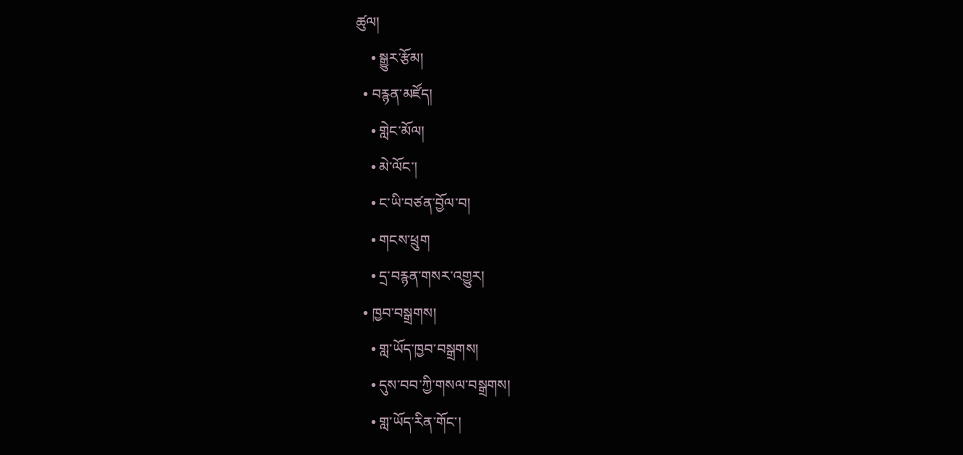ཚུལ།
    • སྒྱུར་རྩོམ།
  • བརྙན་མཛོད།
    • གླེང་མོལ།
    • མེ་ལོང་།
    • ང་ཡི་བཙན་བྱོལ་བ།
    • གངས་ཕྲུག
    • དྲ་བརྙན་གསར་འགྱུར།
  • ཁྱབ་བསྒྲགས།
    • གླ་ཡོད་ཁྱབ་བསྒྲགས།
    • དུས་བབ་ཀྱི་གསལ་བསྒྲགས།
    • གླ་ཡོད་རིན་གོང་།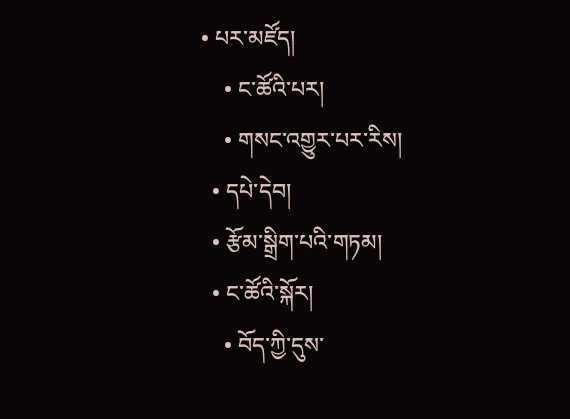• པར་མཛོད།
    • ང་ཚོའི་པར།
    • གསང་འགྱུར་པར་རིས།
  • དཔེ་དེབ།
  • རྩོམ་སྒྲིག་པའི་གཏམ།
  • ང་ཚོའི་སྐོར།
    • བོད་ཀྱི་དུས་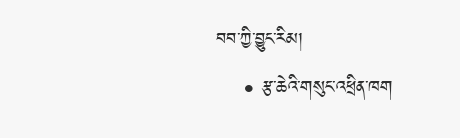བབ་ཀྱི་བྱུང་རིམ།
    • རྩ་ཆེའི་གསུང་འཕྲིན་ཁག